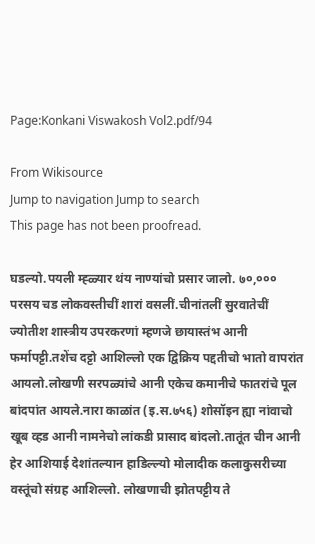Page:Konkani Viswakosh Vol2.pdf/94

From Wikisource
Jump to navigation Jump to search
This page has not been proofread.

घडल्यो.पयली म्ह्ळ्यार थंय नाण्यांचो प्रसार जालो. ७०,००० परसय चड लोकवस्तीचीं शारां वसलीं.चीनांतलीं सुरवातेचीं ज्योतीश शास्त्रीय उपरकरणां म्हणजे छायास्तंभ आनी फर्मापट्टी.तशेंच दट्टो आशिल्लो एक द्विक्रिय पद्दतीचो भातो वापरांत आयलो.लोखणी सरपळ्यांचे आनी एकेच कमानीचे फातरांचे पूल बांदपांत आयले.नारा काळांत (इ.स.७५६) शोसॉइन ह्या नांवाचो खूब व्हड आनी नामनेचो लांकडी प्रासाद बांदलो.तातूंत चीन आनी हेर आशियाई देशांतल्यान हाडिल्ल्यो मोलादीक कलाकुसरीच्या वस्तूंचो संग्रह आशिल्लो. लोखणाची झोतपट्टीय ते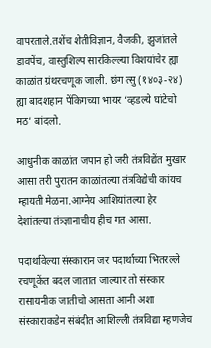वापरताले.तशेंच शेतीविज्ञान, वैजकी, झुजांतले डावपेंच, वास्तुशिल्प सारकिल्ल्या विशयांचेर ह्या काळांत ग्रंथरचणूक जाली. छंग त्सु (१४०३-२४) ह्या बादशहान पेंकिगच्या भायर ‘व्हडल्ये घांटेचो मठ’ बांदलो.

आधुनीक काळांत जपान हो जरी तंत्रविद्येंत मुखार आसा तरी पुरातन काळांतल्या तंत्रविद्येची कांयच म्हायती मेळना.आग्नेय आशियांतल्या हेर देशांतल्या तंत्र्ज्ञानाचीय हीच गत आसा.

पदार्थावेल्या संस्कारान जर पदार्थाच्या भितरल्ले रचणूकेंत बदल जातात जाल्यार तो संस्कार रासायनीक जातीचो आसता आनी अशा संस्काराकडेन संबंदीत आशिल्ली तंत्रविद्या म्हणजेच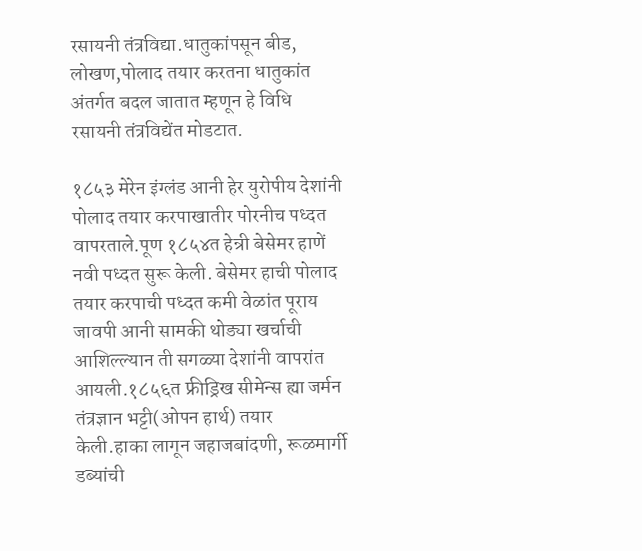रसायनी तंत्रविद्या.धातुकांपसून बीड, लोखण,पोलाद तयार करतना धातुकांत अंतर्गत बदल जातात म्हणून हे विधि रसायनी तंत्रविद्येंत मोडटात.

१८५३ मेरेन इंग्लंड आनी हेर युरोपीय देशांनी पोलाद तयार करपाखातीर पोरनीच पध्दत वापरताले.पूण १८५४त हेन्री बेसेमर हाणें नवी पध्दत सुरू केली. बेसेमर हाची पोलाद तयार करपाची पध्दत कमी वेळांत पूराय जावपी आनी सामकी थोड्या खर्चाची आशिल्ल्यान ती सगळ्या देशांनी वापरांत आयली.१८५६त फ्रीड्रिख सीमेन्स ह्या जर्मन तंत्रज्ञान भट्टी(ओपन हार्थ) तयार केली.हाका लागून जहाजबांदणी, रूळमार्गी डब्यांची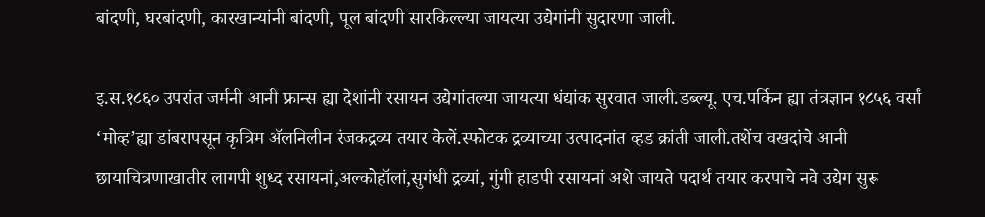बांदणी, घरबांदणी, कारखान्यांनी बांदणी, पूल बांदणी सारकिल्ल्या जायत्या उद्येगांनी सुदारणा जाली.

इ.स.१८६० उपरांत जर्मनी आनी फ्रान्स ह्या देशांनी रसायन उद्येगांतल्या जायत्या धंद्यांक सुरवात जाली.डब्ल्यू. एच.पर्किन ह्या तंत्रज्ञान १८५६ वर्सां ‘मोव्ह’ह्या डांबरापसून कृत्रिम ॲलनिलीन रंजकद्रव्य तयार केलें.स्फोटक द्रव्याच्या उत्पादनांत व्हड क्रांती जाली.तशेंच वखदांचे आनी छायाचित्रणाखातीर लागपी शुध्द रसायनां,अल्कोहॉलां,सुगंधी द्रव्यां, गुंगी हाडपी रसायनां अशे जायते पदार्थ तयार करपाचे नवे उद्येग सुरू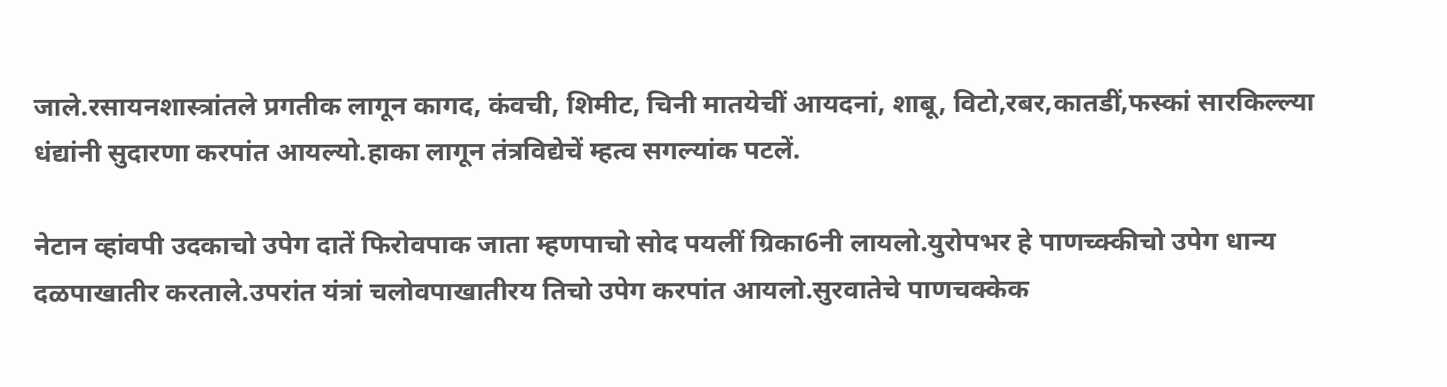जाले.रसायनशास्त्रांतले प्रगतीक लागून कागद, कंवची, शिमीट, चिनी मातयेचीं आयदनां, शाबू, विटो,रबर,कातडीं,फस्कां सारकिल्ल्या धंद्यांनी सुदारणा करपांत आयल्यो.हाका लागून तंत्रविद्येचें म्हत्व सगल्यांक पटलें.

नेटान व्हांवपी उदकाचो उपेग दातें फिरोवपाक जाता म्हणपाचो सोद पयलीं ग्रिका6नी लायलो.युरोपभर हे पाणच्क्कीचो उपेग धान्य दळपाखातीर करताले.उपरांत यंत्रां चलोवपाखातीरय तिचो उपेग करपांत आयलो.सुरवातेचे पाणचक्केक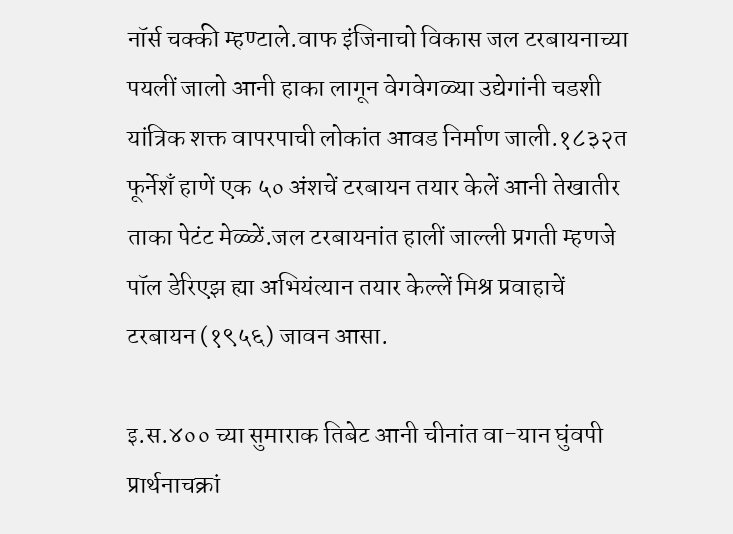नॉर्स चक्की म्हण्टाले.वाफ इंजिनाचो विकास जल टरबायनाच्या पयलीं जालो आनी हाका लागून वेगवेगळ्या उद्येगांनी चडशी यांत्रिक शक्त वापरपाची लोकांत आवड निर्माण जाली.१८३२त फूर्नेशॅं हाणें एक ५० अंशचें टरबायन तयार केलें आनी तेखातीर ताका पेटंट मेळ्ळें.जल टरबायनांत हालीं जाल्ली प्रगती म्हणजे पॉल डेरिएझ ह्या अभियंत्यान तयार केल्लें मिश्र प्रवाहाचें टरबायन (१९५६) जावन आसा.

इ.स.४०० च्या सुमाराक तिबेट आनी चीनांत वा-यान घुंवपी प्रार्थनाचक्रां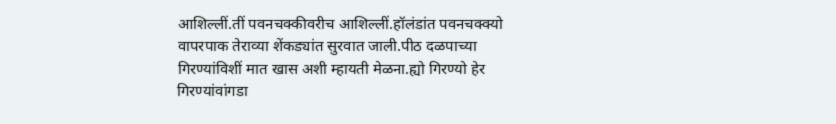आशिल्लीं.तीं पवनचक्कीवरीच आशिल्लीं.हॉलंडांत पवनचक्क्यो वापरपाक तेराव्या शेंकड्यांत सुरवात जाली.पीठ दळपाच्या गिरण्यांविशीं मात खास अशी म्हायती मेळना.ह्यो गिरण्यो हेर गिरण्यांवांगडा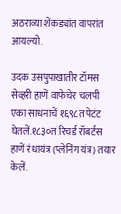अठराव्या शेंकड्यांत वापरांत आयल्यो.

उदक उसपुपाखातीर टॉमस सेव्हरी हाणें वाफेचेर चलपी एका साधनाचें १६९८त पेटंट घेतलें.१८३०त रिचर्ड रॉबर्टस हाणें रंधायंत्र (प्लेनिंग यंत्र) तयार केलें.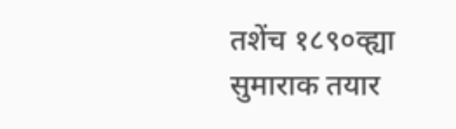तशेंच १८९०व्ह्या सुमाराक तयार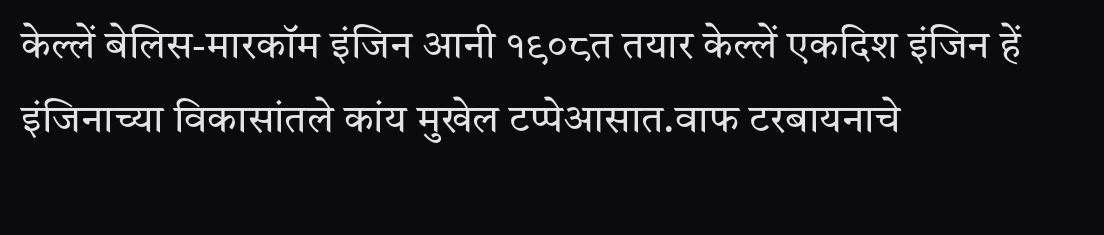केल्लें बेलिस-मारकॉम इंजिन आनी १९०८त तयार केल्लें एकदिश इंजिन हें इंजिनाच्या विकासांतले कांय मुखेल टप्पेआसात.वाफ टरबायनाचे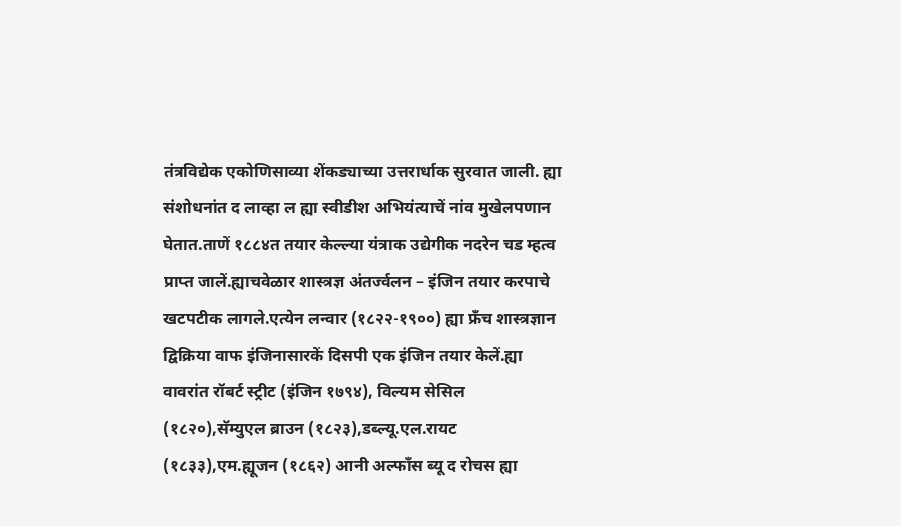तंत्रविद्येक एकोणिसाव्या शेंकड्याच्या उत्तरार्धाक सुरवात जाली. ह्या संशोधनांत द लाव्हा ल ह्या स्वीडीश अभियंत्याचें नांव मुखेलपणान घेतात.ताणें १८८४त तयार केल्ल्या यंत्राक उद्येगीक नदरेन चड म्हत्व प्राप्त जालें.ह्याचवेळार शास्त्रज्ञ अंतर्ज्वलन – इंजिन तयार करपाचे खटपटीक लागले.एत्येन लन्वार (१८२२-१९००) ह्या फ्रॅंच शास्त्रज्ञान द्विक्रिया वाफ इंजिनासारकें दिसपी एक इंजिन तयार केलें.ह्या वावरांत रॉबर्ट स्ट्रीट (इंजिन १७९४), विल्यम सेसिल (१८२०),सॅम्युएल ब्राउन (१८२३),डब्ल्यू.एल.रायट (१८३३),एम.ह्यूजन (१८६२) आनी अल्फॉंस ब्यू द रोचस ह्या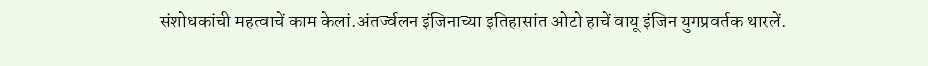संशोधकांची महत्वाचें काम केलां.अंतर्ज्वलन इंजिनाच्या इतिहासांत ओटो हाचें वायू इंजिन युगप्रवर्तक थारलें.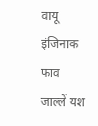वायू इंजिनाक फाव जाल्लें यश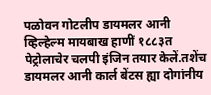पळोवन गोटलीप डायमलर आनी व्हिल्हेल्म मायबाख हाणीं १८८३त पेट्रोलाचेर चलपी इंजिन तयार केलें.तशेंच डायमलर आनी कार्ल बेंटस ह्या दोगांनीय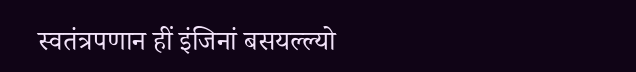स्वतंत्रपणान हीं इंजिनां बसयल्ल्यो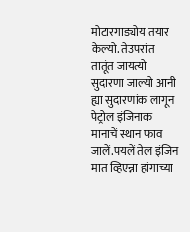मोटारगाड्योय तयार केल्यो. तेउपरांत तातूंत जायत्यो सुदारणा जाल्यो आनी ह्या सुदारणांक लागून पेट्रोल इंजिनाक मानाचें स्थान फाव जालें.पयलें तेल इंजिन मात व्हिएन्ना हांगाच्या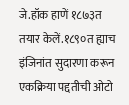जे.हॉक हाणें १८७३त तयार केलें.१८९०त ह्याच इंजिनांत सुदारणा करून एकक्रिया पद्दतीची ओटो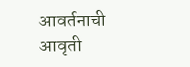आवर्तनाची आवृती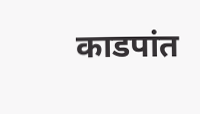काडपांत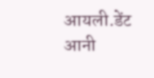आयली.डेंट आनी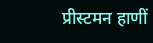प्रीस्टमन हाणीं